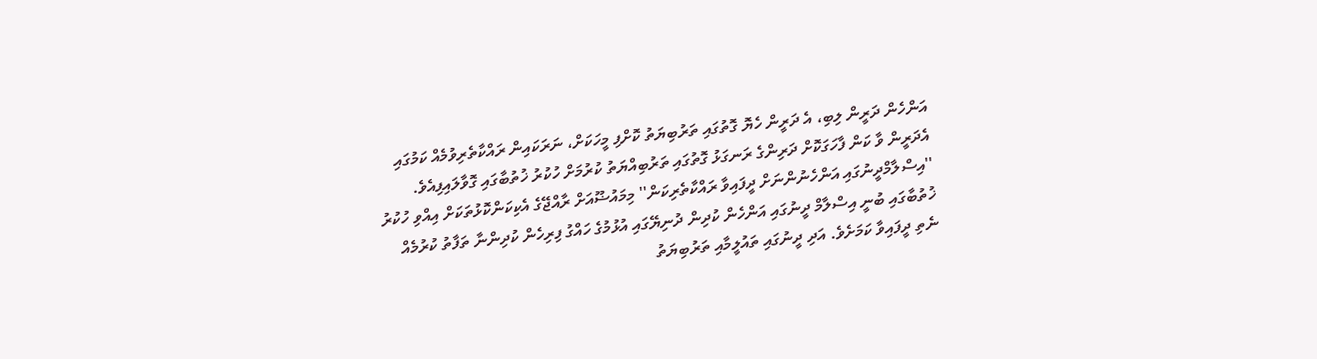އަންހެން ދަރީން ލިބި، އެ ދަރީން ހެޔޮ ގޮތުގައި ތަރުބިޔަތު ކޮށްފި މީހަކަށް، ނަރަކައިން ރައްކާތެރިވުމެއް ކަމުގައި އެދަރީން ވާ ކަން ފާހަގަކޮށް ދަރިންގެ ރަނގަޅު ގޮތުގައި ތަރުބިއްޔަތު ކުރުމަށް ހުކުރު ޚުތުބާގައި ގޮވާލައިފިއެވެ.
''އިސްލާމްދީނުގައި އަންހެނުންނަށް ދީފައިވާ ރައްކާތެރިކަން'' މިމައުޟޫއަށް ރާއްޖޭގެ އެކިކަންކޮޅުތަކަށް އިއްވި ހުކުރު ޚުތުބާގައި ބުނީ އިސްލާމް ދީނުގައި އަންހެން ކުދިން ދުނިޔޭގައި އުޅުމުގެ ހައްގު ފިރިހެން ކުދިންނާ ތަފާތު ކުރުމެއް ނެތި ދީފައިވާ ކަމަށެވެ. އަދި ދީނުގައި ތައުލީމާއި ތަރުބިޔަތު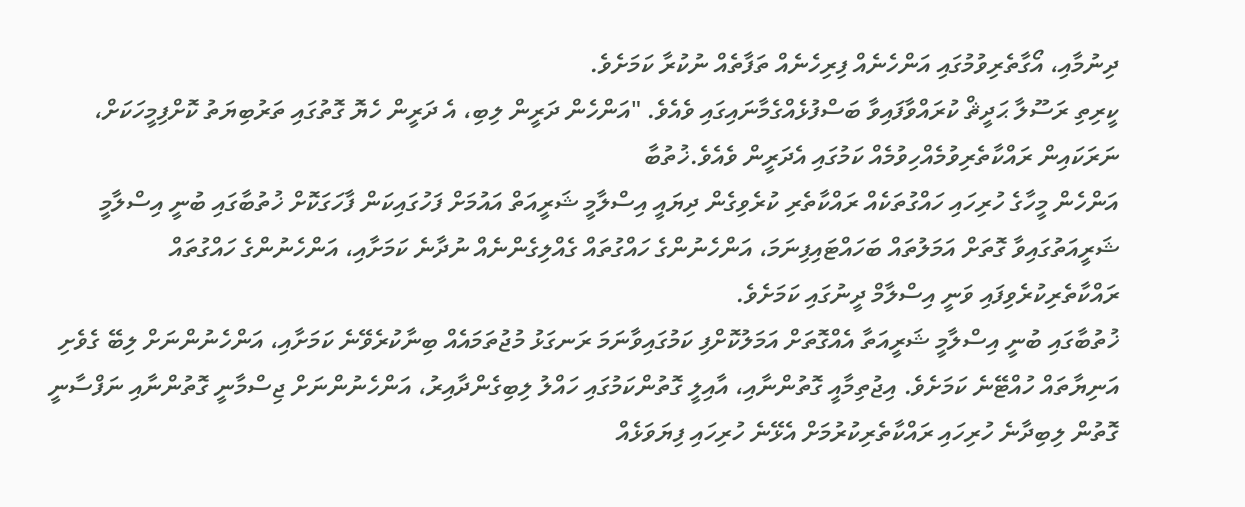ދިނުމާއި، އޯގާތެރިވުމުގައި އަންހެނެއް ފިރިހެނެއް ތަފާތެއް ނުކުރާ ކަމަށެވެ.
ކީރިތި ރަސޫލާ ޙަދީޘް ކުރައްވާފައިވާ ބަސްފުޅެއްގެމާނައިގައި ވެއެވެ. "އަންހެން ދަރީން ލިބި، އެ ދަރީން ހެޔޮ ގޮތުގައި ތަރުބިޔަތު ކޮށްފިމީހަކަށް، ނަރަކައިން ރައްކާތެރިވުމެއްހިވުމެއް ކަމުގައި އެދަރީން ވެއެވެ.ޚުތުބާ
އަންހެން މީހާގެ ހުރިހައި ހައްގުތަކެއް ރައްކާތެރި ކުރެވިގެން ދިޔައީ އިސްލާމީ ޝަރީއަތް އައުމަށް ފަހުގައިކަން ފާހަގަކޮށް ޚުތުބާގައި ބުނީ އިސްލާމީ ޝަރީއަތުގައިވާ ގޮތަށް އަމަލުތައް ބަހައްޓައިފިނަމަ، އަންހެނުންގެ ހައްގުތައް ގެއްލިގެންނެއް ނުދާނެ ކަމަށާއި، އަންހެނުންގެ ހައްގުތައް ރައްކާތެރިކުރެވިފައި ވަނީ އިސްލާމް ދީނުގައި ކަމަށެވެ.
ޚުތުބާގައި ބުނީ އިސްލާމީ ޝަރީއަތާ އެއްގޮތަށް އަމަލުކޮށްފި ކަމުގައިވާނަމަ ރަނގަޅު މުޖުތަމައެއް ބިނާކުރެވޭނެ ކަމަށާއި، އަންހެނުންނަށް ލިބޭ ގެވެށި އަނިޔާތައް ހުއްޓޭނެ ކަމަށެވެ. އިޖުތިމާއީ ގޮތުންނާއި، އާއިލީ ގޮތުންކަމުގައި ހައްލު ލިބިގެންދާއިރު، އަންހެނުންނަށް ޖިސްމާނީ ގޮތުންނާއި ނަފްސާނީ ގޮތުން ލިބިދާނެ ހުރިހައި ރައްކާތެރިކުރުމަށް އެޅޭނެ ހުރިހައި ފިޔަވަޅެއް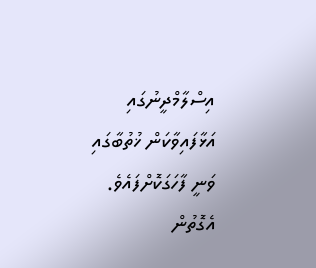އިސްލާމްދީނުގައި އަޅާފައިވާކަން ޚުތުބާގައި ވަނީ ފާހަގަކޮށްފައެވެ. އެގޮތުން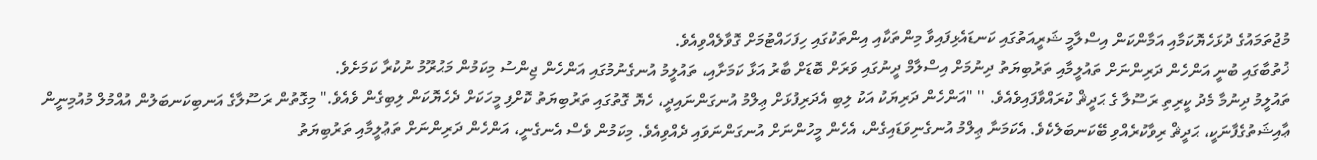މުޖުތަމައުގެ ދުޅަހެޔޮކަމާއި އަމާންކަން އިސްލާމީ ޝަރީއަތުގައި ކަނޑައެޅިފައިވާ މިންތަކާއި އިންތަކުގައި ހިފަހައްޓުމަށް ގޮވާލެއްވިއެވެ.
ޚުތުބާގައި ބުނީ އަންހެން ދަރިންނަށް ތައުލީމާއި ތަރުބިޔަތު ދިނުމަށް އިސްލާމް ދީނުގައި ވަރަށް ބޮޑަށް ބާރު އަޅާ ކަމަށާއި، ތައުލީމު އުނގެނުމުގައި އަންހެން ޖިންސު މިކަމުން މަޙުރޫމު ނުކުރާ ކަމަށެވެ.
ތައުލީމު ދިނުމާ މެދު ކީރިތި ރަސޫލާ ގެ ޙަދީޘް ކުރައްވާފައިވެއެވެ. '' "އަންހެން ދަރިޔަކު އަކު ލިބި އެދަރިފުޅަށް ޢިލްމު އުނގަންނައިދީ، ހެޔޮ ގޮތުގައި ތަރުބިޔަތު ކޮށްފި މީހަކަށް ދެހެޔޮކަން ލިބިގެން ވެއެވެ." މިގޮތުން ރަސޫލާގެ އަނބިކަނބަލުން އުއްމުލް މުއުމިނީން ޢާއިޝަތުގެފާނަކީ، ޙަދީޘް ރިވާކުރެއްވި ބޭކަނބަލެކެވެ. އެކަމަނާ ޢިލްމު އުނގެނިވަޑައިގެން، އެހެން މީހުންނަށް އުނގަންނަވައި ދެއްވިއެވެ. މިކަމުން ވެސް އެނގެނީ، އަންހެން ދަރިންނަށް ތަޢުލީމާއި ތަރުބިޔަތު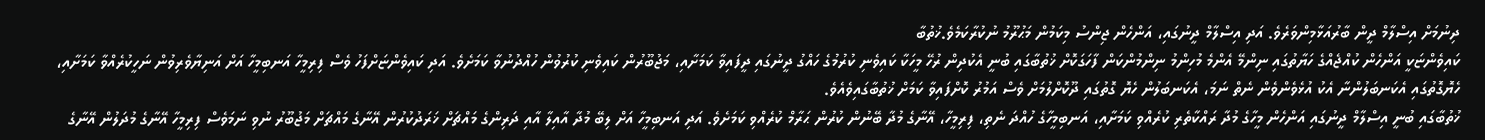ދިނުމަށް އިސްލާމް ދީން ބާރުއަޅާމިންވަރެވެ. އަދި އިސްލާމް ދީނުގައި، އަންހެން ޖިންސު މިކަމުން މަޙުރޫމު ނުކުރާކަމެވެ.ޚުތުބާ
ކައިވެންޏަކީ އަންހެން ކުއްޖެއްގެ ހަޔާތުގައި ނިންމޭ އެންމެ މުހިންމު ނިންމުންކަން ފާހަގަކޮށް ޚުތުބާގައި ބުނީ އެކުދިން ރުހޭ މީހަކާ ކައިވެނި ކުރުމުގެ ހައްގު ދީނުގައި ދީފައިވާ ކަމަށާއި، މަޖުބޫރުން ކައިވެނި ކުރުވުން ހުއްދުނުވާ ކަމަށެވެ. އަދި ކައިވެންޏަށްފަހު ވެސް ފިރިމީހާ އަނބިމީހާ އަށް އަނިޔާވެރިވުން ނަހީކުރެއްވާ ކަމަށާއި، ހެޔޮގޮތުގައި އެކަނބަލުންނާ އެކު އުޅެވެންވެން ނެތް ނަމަ، އެކަނބަލުން ހެޔޮ ގޮތުގައި ދޫކޮށްލުމަށް ވެސް އަމުރު ކޮށްފައިވާ ކަމަށް ޚުތުބާގައިވެއެވެ.
ޚުތުބާގައި ބުނީ އިސްލާމް ދީނުގައި އަންހެން މީހާގެ މުދާ ރައްކާތެރި ކުރެއްވި ކަމަށާއި، އަނބިމީހާގެ ހުއްދަ ނެތި، ފިރިމީހާ، އޭނާގެ މުދާ ބޭނުން ކުރުން ޙަރާމް ކުރެއްވި ކަމަށެވެ. އަދި އަނބިމީހާ އަށް ލިބޭ މުދާ އާއިލާ އާއި ދަރިންގެ މައްޗަށް ޚަރަދުކުރުން އޭނާގެ މައްޗަށް މަޖުބޫރު ނުވި ނަމަވެސް ފިރިމީހާ އޭނާގެ މުދަލުން އޭނާގެ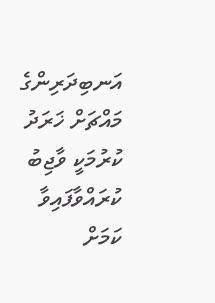އަނބިދަރިންގެ މައްޗަށް ޚަރަދު ކުރުމަކީ ވާޖިބު ކުރައްވާފައިވާ ކަމަށް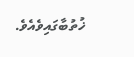ޚުތުބާގައިވެއެވެ.